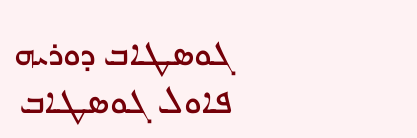ܓܘܣܛܐܒ ܕܘܪܝܗ
ܦܐܘܠ ܓܘܣܛܐܒ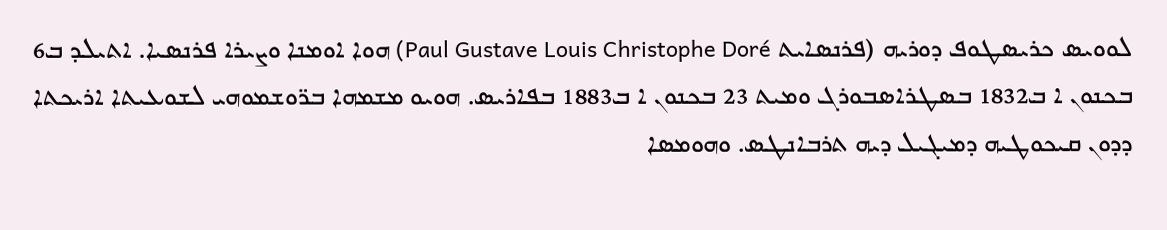ܠܘܘܝܣ ܟܪܝܣܛܘܦ ܕܘܪܝܗ (ܦܪܢܣܐܝܬ Paul Gustave Louis Christophe Doré) ܗܘܐ ܐܘܡܢܐ ܘܨܝܪܐ ܦܪܢܣܝܐ. ܐܬܝܠܕ ܒ6 ܒܟܢܘܢ ܐ ܒ1832 ܒܣܛܪܐܣܒܘܪܓ ܘܡܝܬ 23 ܒܟܢܘܢ ܐ ܒ1883 ܒܦܐܪܝܣ. ܗܘܝܘ ܡܫܡܗܐ ܒܪ̈ܘܫܡܘܗܝ ܠܫܘܥܝܬܐ ܐܪܝܟܬܐ ܕܕܘܢ ܩܝܟܘܛܝܗ ܕܡܝܓܝܠ ܕܝܗ ܬܪܒܐܢܛܣ. ܘܗܘܡܣܐ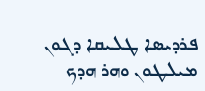ܦܪܕܝܣܐ ܛܠܝܩܐ ܕܓܘܢ ܡܝܠܛܘܢ ܘܗܪ ܗܕܟ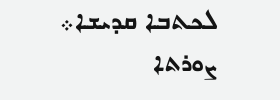ܠܟܬܒܐ ܩܕܝܫܐ܀
ܨܘܪܬܐ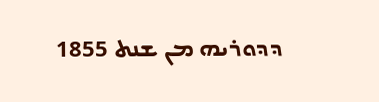ܕܕܘܪܝܗ ܡܢ ܫܢܬ 1855